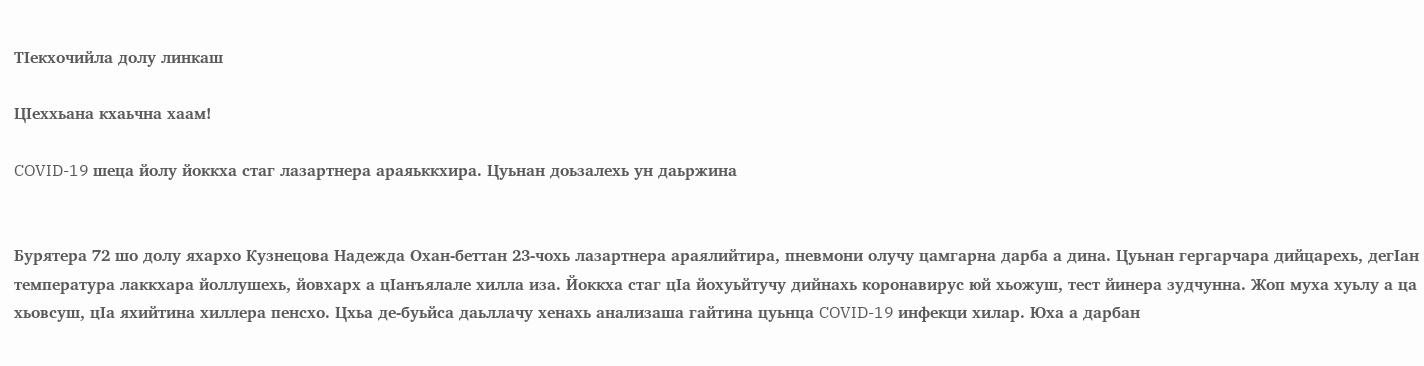ТIекхочийла долу линкаш

ЦIеххьана кхаьчна хаам!

COVID-19 шеца йолу йоккха стаг лазартнера араяьккхира. Цуьнан доьзалехь ун даьржина


Бурятера 72 шо долу яхархо Кузнецова Надежда Охан-беттан 23-чохь лазартнера араялийтира, пневмони олучу цамгарна дарба а дина. Цуьнан гергарчара дийцарехь, дегIан температура лаккхара йоллушехь, йовхарх а цIанъялале хилла иза. Йоккха стаг цIа йохуьйтучу дийнахь коронавирус юй хьожуш, тест йинера зудчунна. Жоп муха хуьлу а ца хьовсуш, цIа яхийтина хиллера пенсхо. Цхьа де-буьйса даьллачу хенахь анализаша гайтина цуьнца COVID-19 инфекци хилар. Юха а дарбан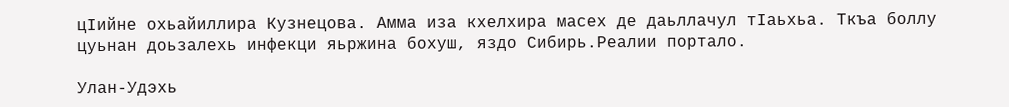цIийне охьайиллира Кузнецова. Амма иза кхелхира масех де даьллачул тIаьхьа. Ткъа боллу цуьнан доьзалехь инфекци яьржина бохуш, яздо Сибирь.Реалии портало.

Улан-Удэхь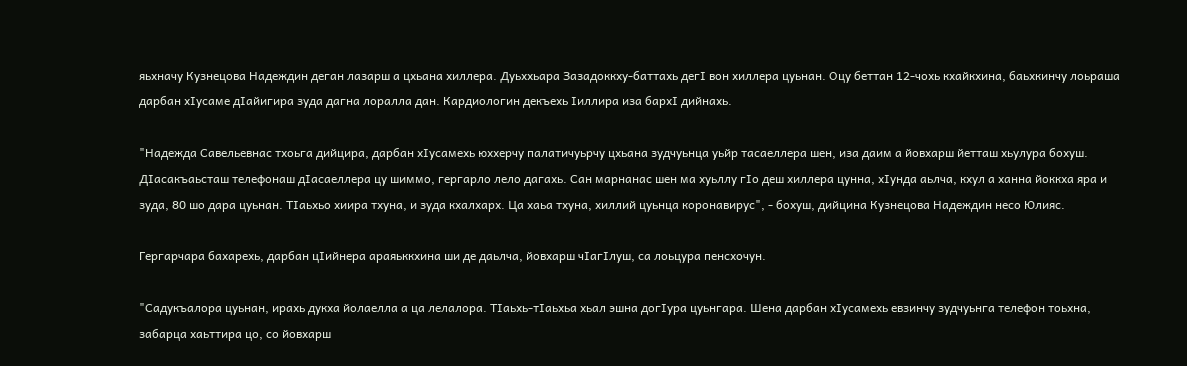яьхначу Кузнецова Надеждин деган лазарш а цхьана хиллера. Дуьххьара Зазадоккху-баттахь дегI вон хиллера цуьнан. Оцу беттан 12-чохь кхайкхина, баьхкинчу лоьраша дарбан хIусаме дIайигира зуда дагна лоралла дан. Кардиологин декъехь Iиллира иза бархI дийнахь.

"Надежда Савельевнас тхоьга дийцира, дарбан хIусамехь юххерчу палатичуьрчу цхьана зудчуьнца уьйр тасаеллера шен, иза даим а йовхарш йетташ хьулура бохуш. ДIасакъаьсташ телефонаш дIасаеллера цу шиммо, гергарло лело дагахь. Сан марнанас шен ма хуьллу гIо деш хиллера цунна, хIунда аьлча, кхул а ханна йоккха яра и зуда, 80 шо дара цуьнан. ТIаьхьо хиира тхуна, и зуда кхалхарх. Ца хаьа тхуна, хиллий цуьнца коронавирус", - бохуш, дийцина Кузнецова Надеждин несо Юлияс.

Гергарчара бахарехь, дарбан цIийнера араяьккхина ши де даьлча, йовхарш чIагIлуш, са лоьцура пенсхочун.

"Садукъалора цуьнан, ирахь дукха йолаелла а ца лелалора. ТIаьхь-тIаьхьа хьал эшна догIура цуьнгара. Шена дарбан хIусамехь евзинчу зудчуьнга телефон тоьхна, забарца хаьттира цо, со йовхарш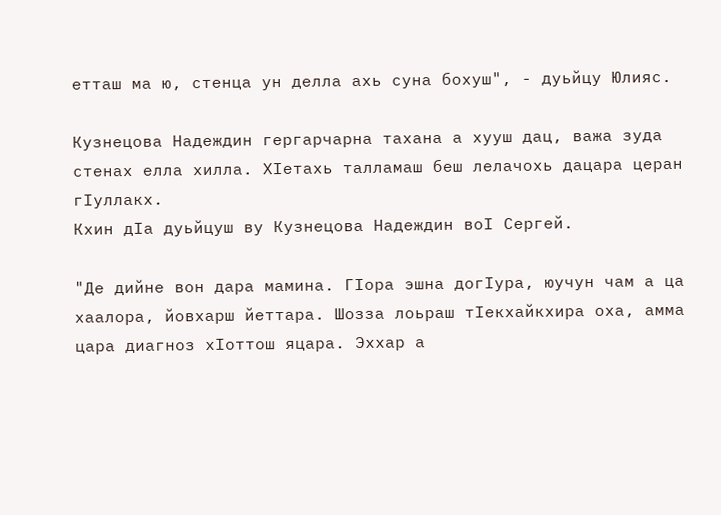етташ ма ю, стенца ун делла ахь суна бохуш", - дуьйцу Юлияс.

Кузнецова Надеждин гергарчарна тахана а хууш дац, важа зуда стенах елла хилла. ХIетахь талламаш беш лелачохь дацара церан гIуллакх.
Кхин дIа дуьйцуш ву Кузнецова Надеждин воI Сергей.

"Де дийне вон дара мамина. ГIора эшна догIура, юучун чам а ца хаалора, йовхарш йеттара. Шозза лоьраш тIекхайкхира оха, амма цара диагноз хIоттош яцара. Эххар а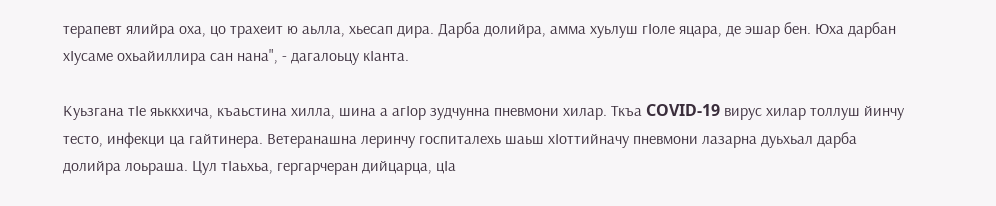терапевт ялийра оха, цо трахеит ю аьлла, хьесап дира. Дарба долийра, амма хуьлуш гIоле яцара, де эшар бен. Юха дарбан хIусаме охьайиллира сан нана", - дагалоьцу кIанта.

Куьзгана тIе яьккхича, къаьстина хилла, шина а агIор зудчунна пневмони хилар. Ткъа COVID-19 вирус хилар толлуш йинчу тесто, инфекци ца гайтинера. Ветеранашна леринчу госпиталехь шаьш хIоттийначу пневмони лазарна дуьхьал дарба долийра лоьраша. Цул тIаьхьа, гергарчеран дийцарца, цIа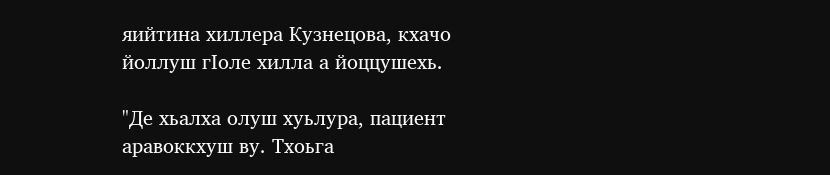яийтина хиллера Кузнецова, кхачо йоллуш гIоле хилла а йоццушехь.

"Де хьалха олуш хуьлура, пациент аравоккхуш ву. Тхоьга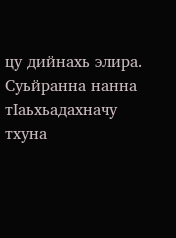цу дийнахь элира. Суьйранна нанна тIаьхьадахначу тхуна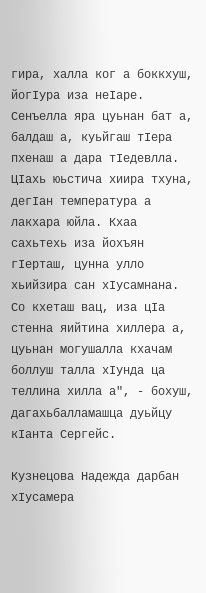гира, халла ког а боккхуш, йогIура иза неIаре. Сенъелла яра цуьнан бат а, балдаш а, куьйгаш тIера пхенаш а дара тIедевлла. ЦIахь юьстича хиира тхуна, дегIан температура а лакхара юйла. Кхаа сахьтехь иза йохъян гIерташ, цунна улло хьийзира сан хIусамнана. Со кхеташ вац, иза цIа стенна яийтина хиллера а, цуьнан могушалла кхачам боллуш талла хIунда ца теллина хилла а", - бохуш, дагахьбалламашца дуьйцу кIанта Сергейс.

Кузнецова Надежда дарбан хIусамера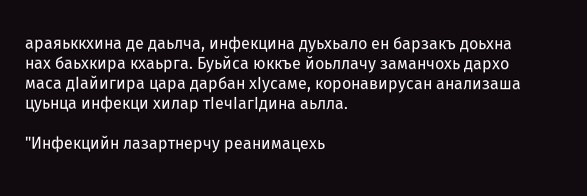араяьккхина де даьлча, инфекцина дуьхьало ен барзакъ доьхна нах баьхкира кхаьрга. Буьйса юккъе йоьллачу заманчохь дархо маса дIайигира цара дарбан хIусаме, коронавирусан анализаша цуьнца инфекци хилар тIечIагIдина аьлла.

"Инфекцийн лазартнерчу реанимацехь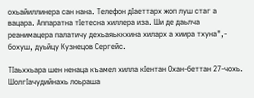охьайиллинера сан нана. Телефон дIаеттарх жоп луш стаг а вацара. Аппаратна тIетесна хиллера иза. Ши де даьлча реанимацера палатичу дехьаяьккхина хиларх а хиира тхуна",- бохуш, дуьйцу Кузнецов Сергейс.

ТIаьххьара шен ненаца къамел хилла кIентан Охан-беттан 27-чохь.
ШолгIачудийнахь лоьраша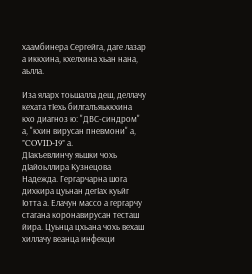хаамбинера Сергейга, даге лазар а иккхина, кхелхина хьан нана, аьлла.

Иза яларх тоьшалла деш, деллачу кехата тIехь билгалъяьккхина кхо диагноз ю: "ДВС-синдром" а, "кхин вирусан пневмони" а, "COVID-I9" а.
ДIакъевлинчу яьшки чохь дIайоьллира Кузнецова Надежда. Гергарчарна шога дихкира цуьнан дегIах куьйг Iотта а. Елачун массо а гергарчу стагана коронавирусан тесташ йира. Цуьнца цхьана чохь вехаш хиллачу веанца инфекци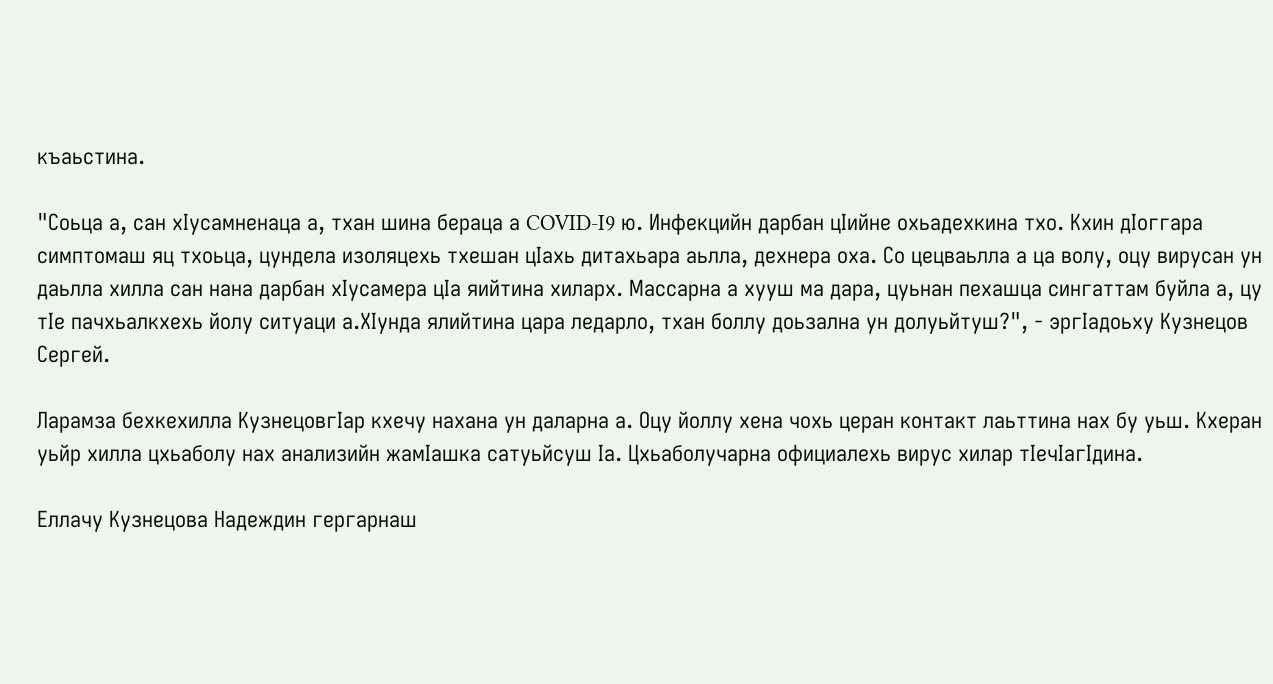къаьстина.

"Соьца а, сан хIусамненаца а, тхан шина бераца а COVID-I9 ю. Инфекцийн дарбан цIийне охьадехкина тхо. Кхин дIоггара симптомаш яц тхоьца, цундела изоляцехь тхешан цIахь дитахьара аьлла, дехнера оха. Со цецваьлла а ца волу, оцу вирусан ун даьлла хилла сан нана дарбан хIусамера цIа яийтина хиларх. Массарна а хууш ма дара, цуьнан пехашца сингаттам буйла а, цу тIе пачхьалкхехь йолу ситуаци а.ХIунда ялийтина цара ледарло, тхан боллу доьзална ун долуьйтуш?", - эргIадоьху Кузнецов Сергей.

Ларамза бехкехилла КузнецовгIар кхечу нахана ун даларна а. Оцу йоллу хена чохь церан контакт лаьттина нах бу уьш. Кхеран уьйр хилла цхьаболу нах анализийн жамIашка сатуьйсуш Iа. Цхьаболучарна официалехь вирус хилар тIечIагIдина.

Еллачу Кузнецова Надеждин гергарнаш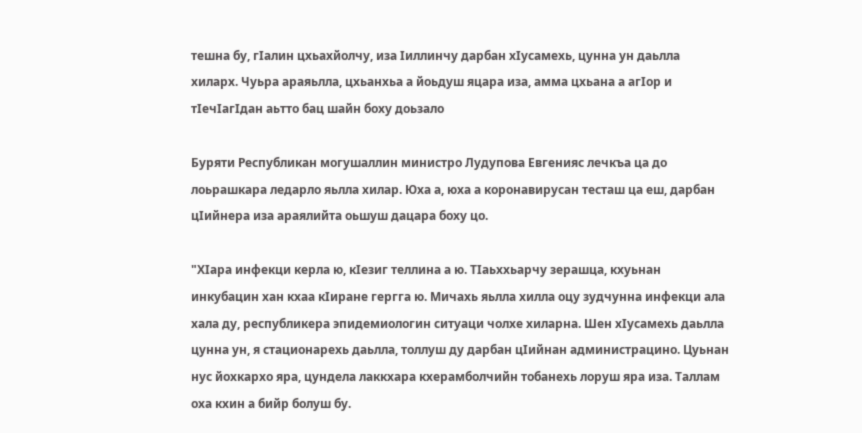тешна бу, гIалин цхьахйолчу, иза Iиллинчу дарбан хIусамехь, цунна ун даьлла хиларх. Чуьра араяьлла, цхьанхьа а йоьдуш яцара иза, амма цхьана а агIор и тIечIагIдан аьтто бац шайн боху доьзало

Буряти Республикан могушаллин министро Лудупова Евгенияс лечкъа ца до лоьрашкара ледарло яьлла хилар. Юха а, юха а коронавирусан тесташ ца еш, дарбан цIийнера иза араялийта оьшуш дацара боху цо.

"ХIара инфекци керла ю, кIезиг теллина а ю. ТIаьххьарчу зерашца, кхуьнан инкубацин хан кхаа кIиране гергга ю. Мичахь яьлла хилла оцу зудчунна инфекци ала хала ду, республикера эпидемиологин ситуаци чолхе хиларна. Шен хIусамехь даьлла цунна ун, я стационарехь даьлла, толлуш ду дарбан цIийнан администрацино. Цуьнан нус йохкархо яра, цундела лаккхара кхерамболчийн тобанехь лоруш яра иза. Таллам оха кхин а бийр болуш бу.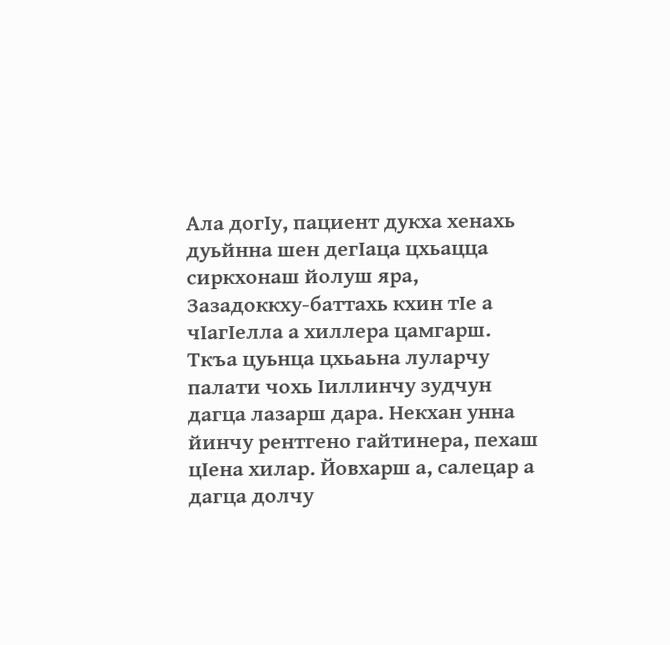Ала догIу, пациент дукха хенахь дуьйнна шен дегIаца цхьацца сиркхонаш йолуш яра, Зазадоккху-баттахь кхин тIе а чIагIелла а хиллера цамгарш. Ткъа цуьнца цхьаьна луларчу палати чохь Iиллинчу зудчун дагца лазарш дара. Некхан унна йинчу рентгено гайтинера, пехаш цIена хилар. Йовхарш а, салецар а дагца долчу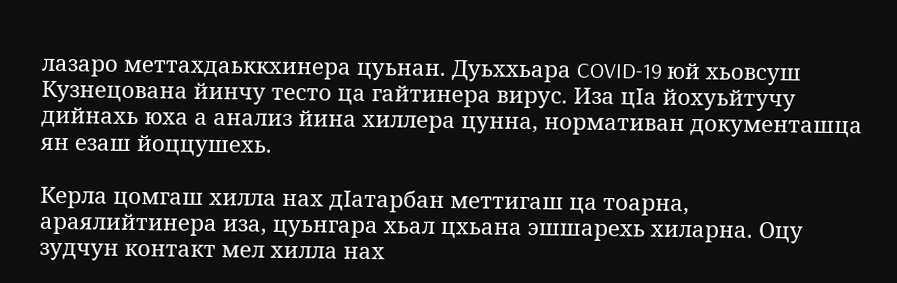лазаро меттахдаьккхинера цуьнан. Дуьххьара COVID-19 юй хьовсуш Кузнецована йинчу тесто ца гайтинера вирус. Иза цIа йохуьйтучу дийнахь юха а анализ йина хиллера цунна, нормативан документашца ян езаш йоццушехь.

Керла цомгаш хилла нах дIатарбан меттигаш ца тоарна, араялийтинера иза, цуьнгара хьал цхьана эшшарехь хиларна. Оцу зудчун контакт мел хилла нах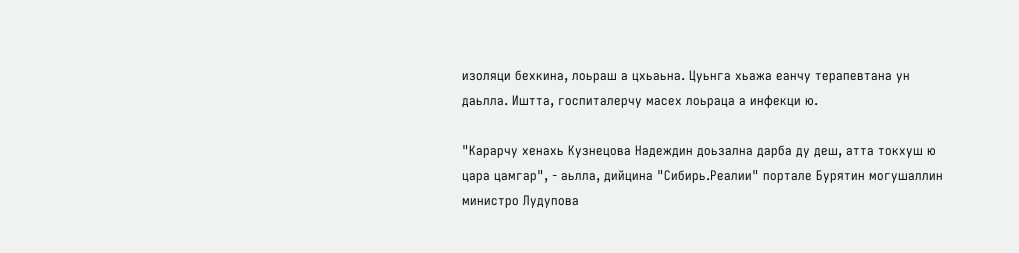изоляци бехкина, лоьраш а цхьаьна. Цуьнга хьажа еанчу терапевтана ун даьлла. Иштта, госпиталерчу масех лоьраца а инфекци ю.

"Карарчу хенахь Кузнецова Надеждин доьзална дарба ду деш, атта токхуш ю цара цамгар", - аьлла, дийцина "Сибирь.Реалии" портале Бурятин могушаллин министро Лудупова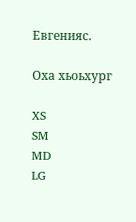Евгенияс.

Оха хьоьхург

XS
SM
MD
LG